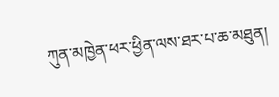ཀུན་མཁྱེན་ཕར་ཕྱིན་ལས་ཐར་པ་ཆ་མཐུན།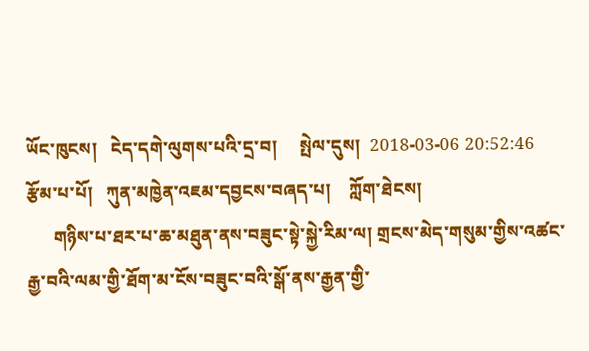ཡོང་ཁུངས།   ངེད་དགེ་ལུགས་པའི་དྲ་བ།     སྤེལ་དུས།  2018-03-06 20:52:46     རྩོམ་པ་པོ།   ཀུན་མཁྱེན་འཇམ་དབྱངས་བཞད་པ།    ཀློག་ཐེངས།
      གཉིས་པ་ཐར་པ་ཆ་མཐུན་ནས་བཟུང་སྟེ་སྐྱེ་རིམ་ལ། གྲངས་མེད་གསུམ་གྱིས་འཚང་རྒྱ་བའི་ལམ་གྱི་ཐོག་མ་ངོས་བཟུང་བའི་སྒོ་ནས་རྒྱན་གྱི་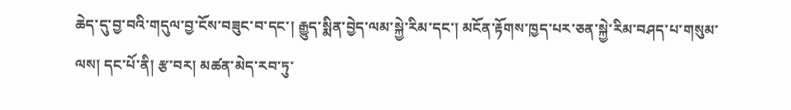ཆེད་དུ་བྱ་བའི་གདུལ་བྱ་ངོས་བཟུང་བ་དང་། རྒྱུད་སྨིན་བྱེད་ལམ་སྐྱེ་རིམ་དང་། མངོན་རྟོགས་ཁྱད་པར་ཅན་སྐྱེ་རིམ་བཤད་པ་གསུམ་ལས། དང་པོ་ནི། རྩ་བར། མཚན་མེད་རབ་ཏུ་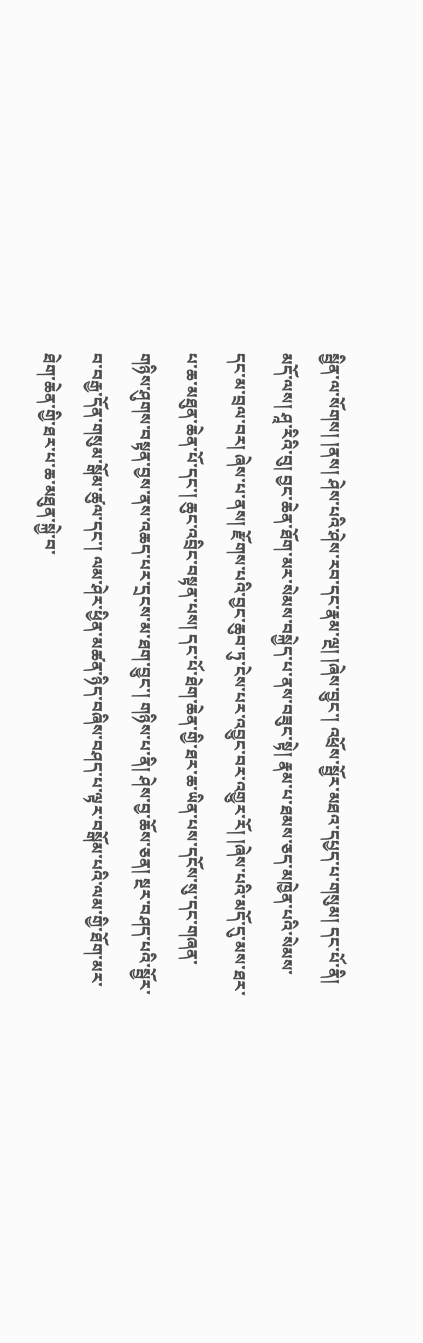སྦྱིན་ལ་སོགས། །ནས། ཤེས་པའི་ཤེས་རབ་དང་རྣམ་ལྔ། །ཞེས་བྱུང་། འཕྲོས་སྦྱོར་མཐའ་དཔྱད་པ་གསུམ། དང་པོ་ནི། མདོ་ལས། ཤཱ་རིའི་བུ། བྱང་ཆེན་ཐོག་མར་སེམས་བསྐྱེད་པ་ནས་བཟུང་སྟེ། རྣམ་པ་ཐམས་ཅད་མཁྱེན་པའི་སེམས་དང་མ་བྲལ་བར། ཞེས་པ་ནས། རྫོགས་པའི་བྱང་ཆུབ་ཏུ་ངེས་པར་འབྱུང་བར་འགྱུར་རོ། །ཞེས་པའི་མདོ་དུ་མས་ཐར་པ་ཆ་མཐུན་ཆེན་པོ་དང་། ཆུང་འབྲིང་བསྟན་པས། དང་པོ་ཐེག་ཆེན་གྱི་ཐར་ཆ་ཡིན་པས་དངོས་སུ་དང་གཞན་གཉིས་ཤུགས་བསྟན་བྱས་ནས་འཆད་པར་དྲངས་མ་ཐག་བྱུང་། གཉིས་པ་ནི། ཤེས་བྱ་ཆོས་ཅན། སྔར་བཤད་པའི་སྦྱོར་བ་བརྒྱ་དོན་གསུམ་སྒོམ་ཚུལ་དང་། ལམ་ཤེར་ཕྱིན་མཚན་ཉིད་བཞིས་བཤད་པ་ལྟར་བསྒོམ་པའི་ལམ་གྱི་ཐོག་མར་ཐེག་ཆེན་གྱི་ཐར་པ་ཆ་མཐུན་སྐྱེ་བ་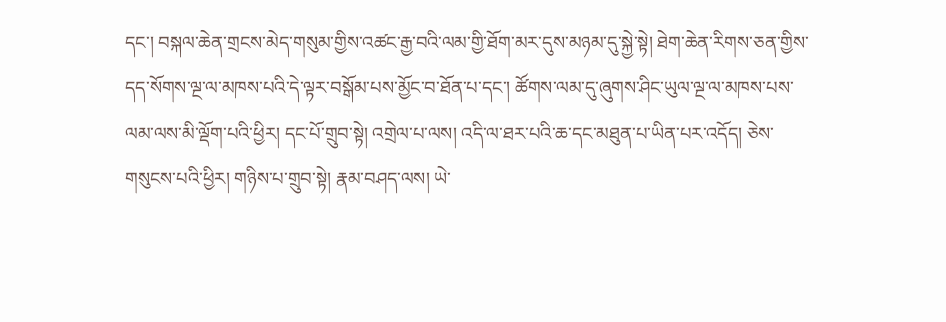དང་། བསྐལ་ཆེན་གྲངས་མེད་གསུམ་གྱིས་འཚང་རྒྱ་བའི་ལམ་གྱི་ཐོག་མར་དུས་མཉམ་དུ་སྐྱེ་སྟེ། ཐེག་ཆེན་རིགས་ཅན་གྱིས་དད་སོགས་ལྔ་ལ་མཁས་པའི་དེ་ལྟར་བསྒོམ་པས་མྱོང་བ་ཐོན་པ་དང་། ཚོགས་ལམ་དུ་ཞུགས་ཤིང་ཡུལ་ལྔ་ལ་མཁས་པས་ལམ་ལས་མི་ལྡོག་པའི་ཕྱིར། དང་པོ་གྲུབ་སྟེ། འགྲེལ་པ་ལས། འདི་ལ་ཐར་པའི་ཆ་དང་མཐུན་པ་ཡིན་པར་འདོད། ཅེས་གསུངས་པའི་ཕྱིར། གཉིས་པ་གྲུབ་སྟེ། རྣམ་བཤད་ལས། ཡེ་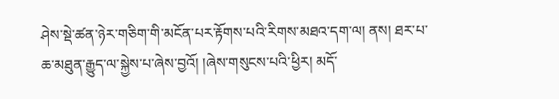ཤེས་སྡེ་ཚན་ཉེར་གཅིག་གི་མངོན་པར་རྟོགས་པའི་རིགས་མཐའ་དག་ལ། ནས། ཐར་པ་ཆ་མཐུན་རྒྱུད་ལ་སྐྱེས་པ་ཞེས་བྱའོ། །ཞེས་གསུངས་པའི་ཕྱིར། མདོ་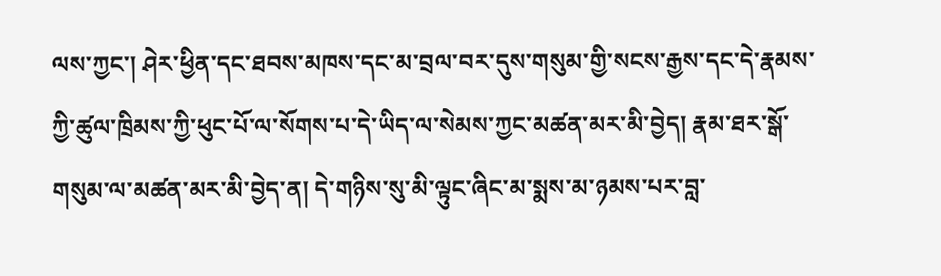ལས་ཀྱང་། ཤེར་ཕྱིན་དང་ཐབས་མཁས་དང་མ་བྲལ་བར་དུས་གསུམ་གྱི་སངས་རྒྱས་དང་དེ་རྣམས་ཀྱི་ཚུལ་ཁྲིམས་ཀྱི་ཕུང་པོ་ལ་སོགས་པ་དེ་ཡིད་ལ་སེམས་ཀྱང་མཚན་མར་མི་བྱེད། རྣམ་ཐར་སྒོ་གསུམ་ལ་མཚན་མར་མི་བྱེད་ན། དེ་གཉིས་སུ་མི་ལྟུང་ཞིང་མ་སྨས་མ་ཉམས་པར་བླ་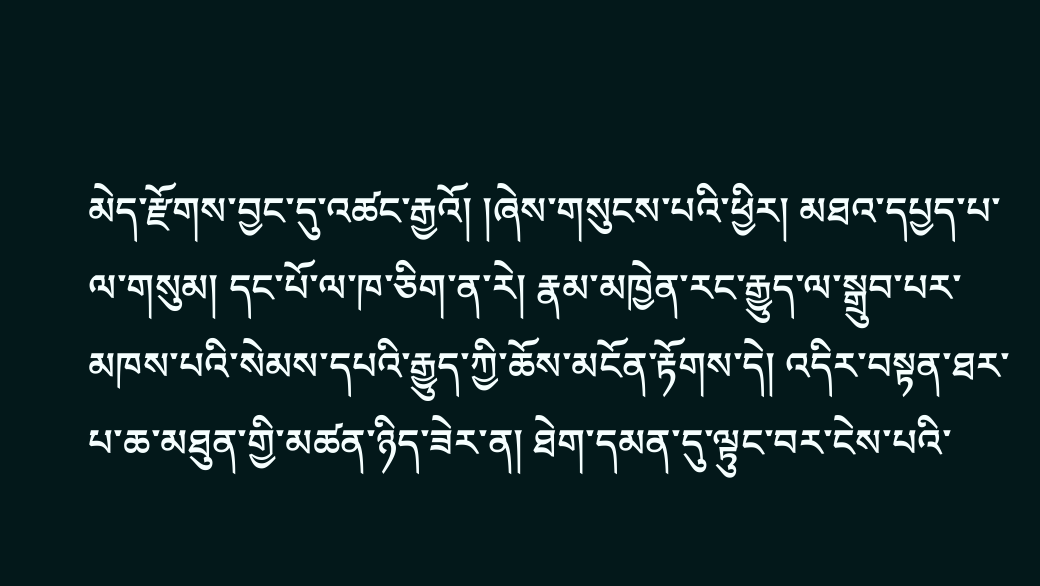མེད་རྫོགས་བྱང་དུ་འཚང་རྒྱའོ། །ཞེས་གསུངས་པའི་ཕྱིར། མཐའ་དཔྱད་པ་ལ་གསུམ། དང་པོ་ལ་ཁ་ཅིག་ན་རེ། རྣམ་མཁྱེན་རང་རྒྱུད་ལ་སྒྲུབ་པར་མཁས་པའི་སེམས་དཔའི་རྒྱུད་ཀྱི་ཆོས་མངོན་རྟོགས་དེ། འདིར་བསྟན་ཐར་པ་ཆ་མཐུན་གྱི་མཚན་ཉིད་ཟེར་ན། ཐེག་དམན་དུ་ལྟུང་བར་ངེས་པའི་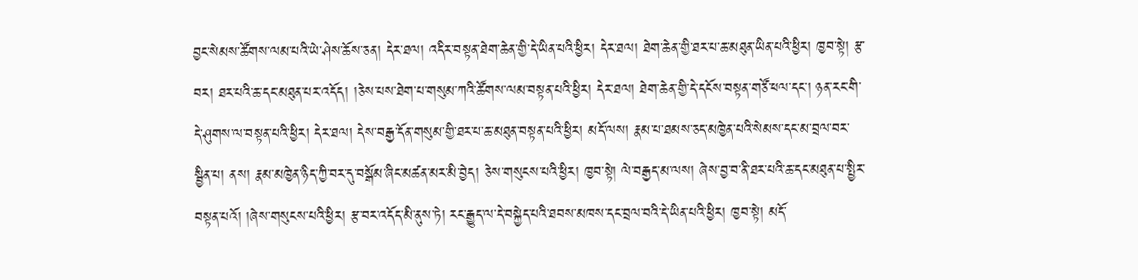བྱང་སེམས་ཚོགས་ལམ་པའི་ཡེ་ཤེས་ཆོས་ཅན། དེར་ཐལ། འདིར་བསྟན་ཐེག་ཆེན་གྱི་དེ་ཡིན་པའི་ཕྱིར། དེར་ཐལ། ཐེག་ཆེན་གྱི་ཐར་པ་ཆ་མཐུན་ཡིན་པའི་ཕྱིར། ཁྱབ་སྟེ། རྩ་བར། ཐར་པའི་ཆ་དང་མཐུན་པར་འདོད། །ཅེས་པས་ཐེག་པ་གསུམ་ཀའི་ཚོགས་ལམ་བསྟན་པའི་ཕྱིར། དེར་ཐལ། ཐེག་ཆེན་གྱི་དེ་དངོས་བསྟན་གཙོ་ཕལ་དང་། ཉན་རང་གི་དེ་ཤུགས་ལ་བསྟན་པའི་ཕྱིར། དེར་ཐལ། དེས་བརྒྱ་དོན་གསུམ་གྱི་ཐར་པ་ཆ་མཐུན་བསྟན་པའི་ཕྱིར། མདོ་ལས། རྣམ་པ་ཐམས་ཅད་མཁྱེན་པའི་སེམས་དང་མ་བྲལ་བར་སྦྱིན་པ། ནས། རྣམ་མཁྱེན་ཉིད་ཀྱི་བར་དུ་བསྒོམ་ཞིང་མཚན་མར་མི་བྱེད། ཅེས་གསུངས་པའི་ཕྱིར། ཁྱབ་སྟེ། ལེ་བརྒྱད་མ་ལས། ཞེས་བྱ་བ་ནི་ཐར་པའི་ཆ་དང་མཐུན་པ་སྤྱིར་བསྟན་པའོ། །ཞེས་གསུངས་པའི་ཕྱིར། རྩ་བར་འདོད་མི་ནུས་ཏེ། རང་རྒྱུད་ལ་དེ་བསྐྱེད་པའི་ཐབས་མཁས་དང་བྲལ་བའི་དེ་ཡིན་པའི་ཕྱིར། ཁྱབ་སྟེ། མདོ་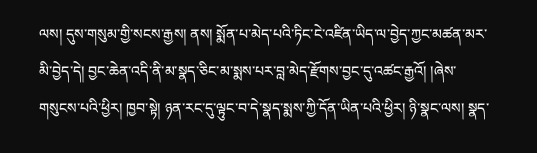ལས། དུས་གསུམ་གྱི་སངས་རྒྱས། ནས། སྨོན་པ་མེད་པའི་ཏིང་ངེ་འཛིན་ཡིད་ལ་བྱེད་ཀྱང་མཚན་མར་མི་བྱེད་དེ། བྱང་ཆེན་འདི་ནི་མ་སྣད་ཅིང་མ་སྨས་པར་བླ་མེད་རྫོགས་བྱང་དུ་འཚང་རྒྱའོ། །ཞེས་གསུངས་པའི་ཕྱིར། ཁྱབ་སྟེ། ཉན་རང་དུ་ལྟུང་བ་དེ་སྣད་སྨས་ཀྱི་དོན་ཡིན་པའི་ཕྱིར། ཉི་སྣང་ལས། སྣད་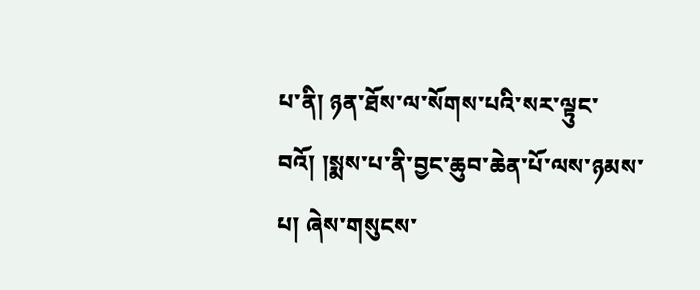པ་ནི། ཉན་ཐོས་ལ་སོགས་པའི་སར་ལྟུང་བའོ། །སྨས་པ་ནི་བྱང་ཆུབ་ཆེན་པོ་ལས་ཉམས་པ། ཞེས་གསུངས་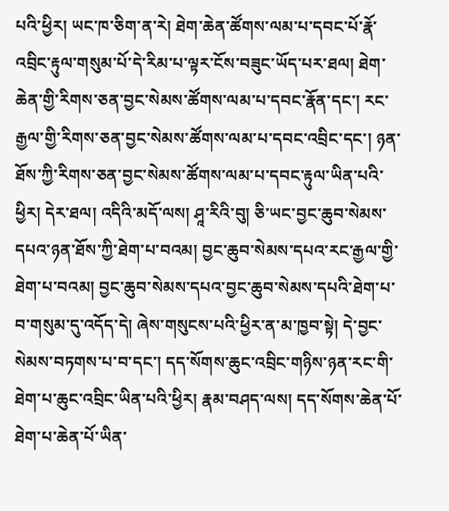པའི་ཕྱིར། ཡང་ཁ་ཅིག་ན་རེ། ཐེག་ཆེན་ཚོགས་ལམ་པ་དབང་པོ་རྣོ་འབྲིང་རྟུལ་གསུམ་པོ་དེ་རིམ་པ་ལྟར་ངོས་བཟུང་ཡོད་པར་ཐལ། ཐེག་ཆེན་གྱི་རིགས་ཅན་བྱང་སེམས་ཚོགས་ལམ་པ་དབང་རྣོན་དང་། རང་རྒྱལ་གྱི་རིགས་ཅན་བྱང་སེམས་ཚོགས་ལམ་པ་དབང་འབྲིང་དང་། ཉན་ཐོས་ཀྱི་རིགས་ཅན་བྱང་སེམས་ཚོགས་ལམ་པ་དབང་རྟུལ་ཡིན་པའི་ཕྱིར། དེར་ཐལ། འདིའི་མདོ་ལས། ཤཱ་རིའི་བུ། ཅི་ཡང་བྱང་ཆུབ་སེམས་དཔའ་ཉན་ཐོས་ཀྱི་ཐེག་པ་བའམ། བྱང་ཆུབ་སེམས་དཔའ་རང་རྒྱལ་གྱི་ཐེག་པ་བའམ། བྱང་ཆུབ་སེམས་དཔའ་བྱང་ཆུབ་སེམས་དཔའི་ཐེག་པ་བ་གསུམ་དུ་འདོད་དེ། ཞེས་གསུངས་པའི་ཕྱིར་ན་མ་ཁྱབ་སྟེ། དེ་བྱང་སེམས་བཏགས་པ་བ་དང་། དད་སོགས་ཆུང་འབྲིང་གཉིས་ཉན་རང་གི་ཐེག་པ་ཆུང་འབྲིང་ཡིན་པའི་ཕྱིར། རྣམ་བཤད་ལས། དད་སོགས་ཆེན་པོ་ཐེག་པ་ཆེན་པོ་ཡིན་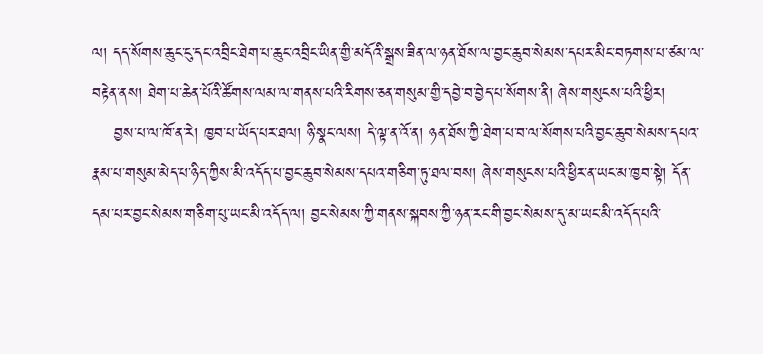ལ། དད་སོགས་ཆུང་ངུ་དང་འབྲིང་ཐེག་པ་ཆུང་འབྲིང་ཡིན་གྱི་མདོའི་སྒྲས་ཟིན་ལ་ཉན་ཐོས་ལ་བྱང་ཆུབ་སེམས་དཔར་མིང་བཏགས་པ་ཙམ་ལ་བརྟེན་ནས། ཐེག་པ་ཆེན་པོའི་ཚོགས་ལམ་ལ་གནས་པའི་རིགས་ཅན་གསུམ་གྱི་དབྱེ་བ་བྱེད་པ་སོགས་ནི། ཞེས་གསུངས་པའི་ཕྱིར།
    བྱས་པ་ལ་ཁོ་ན་རེ། ཁྱབ་པ་ཡོད་པར་ཐལ། ཉི་སྣང་ལས། དེ་ལྟ་ན་འོ་ན། ཉན་ཐོས་ཀྱི་ཐེག་པ་བ་ལ་སོགས་པའི་བྱང་ཆུབ་སེམས་དཔའ་རྣམ་པ་གསུམ་མེད་པ་ཉིད་ཀྱིས་མི་འདོད་པ་བྱང་ཆུབ་སེམས་དཔའ་གཅིག་ཏུ་ཐལ་བས། ཞེས་གསུངས་པའི་ཕྱིར་ན་ཡང་མ་ཁྱབ་སྟེ། དོན་དམ་པར་བྱང་སེམས་གཅིག་པུ་ཡང་མི་འདོད་ལ། བྱང་སེམས་ཀྱི་གནས་སྐབས་ཀྱི་ཉན་རང་གི་བྱང་སེམས་དུ་མ་ཡང་མི་འདོད་པའི་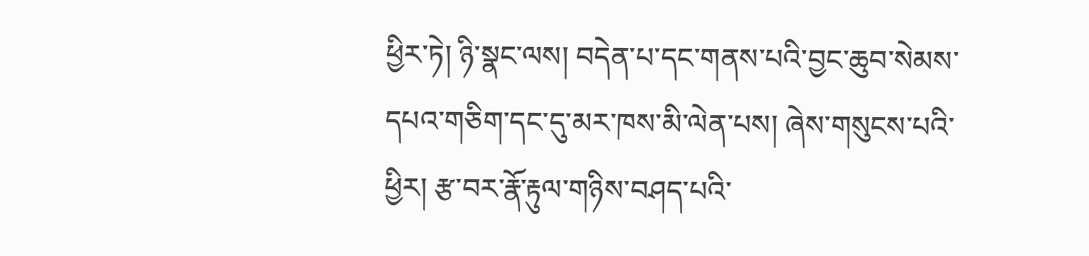ཕྱིར་ཏེ། ཉི་སྣང་ལས། བདེན་པ་དང་གནས་པའི་བྱང་ཆུབ་སེམས་དཔའ་གཅིག་དང་དུ་མར་ཁས་མི་ལེན་པས། ཞེས་གསུངས་པའི་ཕྱིར། རྩ་བར་རྣོ་རྟུལ་གཉིས་བཤད་པའི་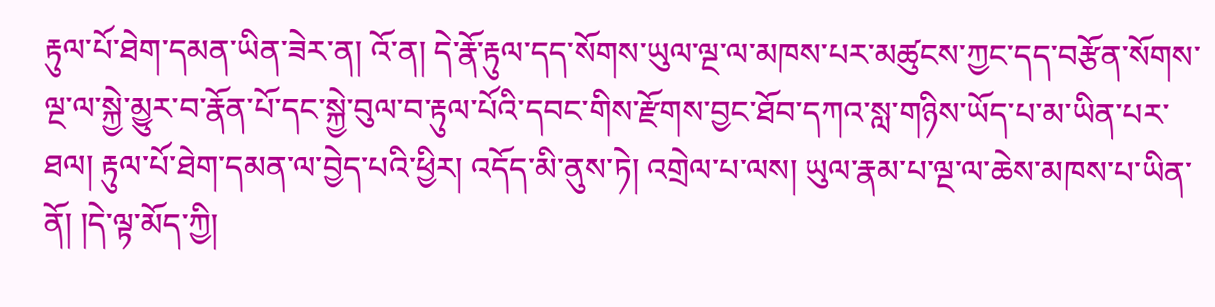རྟུལ་པོ་ཐེག་དམན་ཡིན་ཟེར་ན། འོ་ན། དེ་རྣོ་རྟུལ་དད་སོགས་ཡུལ་ལྔ་ལ་མཁས་པར་མཚུངས་ཀྱང་དད་བརྩོན་སོགས་ལྔ་ལ་སྐྱེ་མྱུར་བ་རྣོན་པོ་དང་སྐྱེ་བུལ་བ་རྟུལ་པོའི་དབང་གིས་རྫོགས་བྱང་ཐོབ་དཀའ་སླ་གཉིས་ཡོད་པ་མ་ཡིན་པར་ཐལ། རྟུལ་པོ་ཐེག་དམན་ལ་བྱེད་པའི་ཕྱིར། འདོད་མི་ནུས་ཏེ། འགྲེལ་པ་ལས། ཡུལ་རྣམ་པ་ལྔ་ལ་ཆེས་མཁས་པ་ཡིན་ནོ། །དེ་ལྟ་མོད་ཀྱི།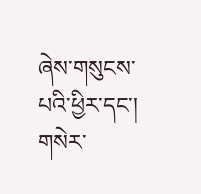ཞེས་གསུངས་པའི་ཕྱིར་དང་། གསེར་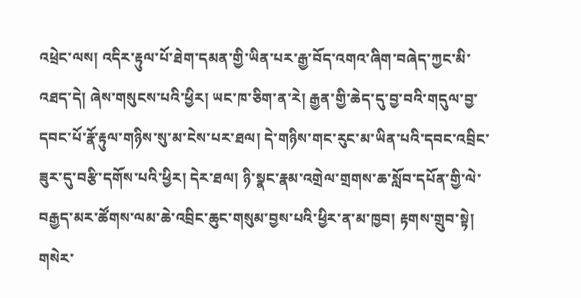འཕྲེང་ལས། འདིར་རྟུལ་པོ་ཐེག་དམན་གྱི་ཡིན་པར་རྒྱ་བོད་འགའ་ཞིག་བཞེད་ཀྱང་མི་འཐད་དེ། ཞེས་གསུངས་པའི་ཕྱིར། ཡང་ཁ་ཅིག་ན་རེ། རྒྱན་གྱི་ཆེད་དུ་བྱ་བའི་གདུལ་བྱ་དབང་པོ་རྣོ་རྟུལ་གཉིས་སུ་མ་ངེས་པར་ཐལ། དེ་གཉིས་གང་རུང་མ་ཡིན་པའི་དབང་འབྲིང་ཟུར་དུ་བརྩི་དགོས་པའི་ཕྱིར། དེར་ཐལ། ཉི་སྣང་རྣམ་འགྲེལ་གྲགས་ཆ་སློབ་དཔོན་གྱི་ལེ་བརྒྱད་མར་ཚོགས་ལམ་ཆེ་འབྲིང་ཆུང་གསུམ་བྱས་པའི་ཕྱིར་ན་མ་ཁྱབ། རྟགས་གྲུབ་སྟེ། གསེར་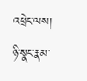འཕྲེང་ལས། ཉི་སྣང་རྣམ་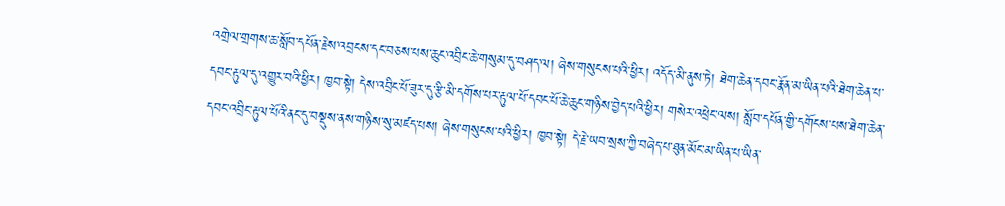འགྲེལ་གྲགས་ཆ་སློབ་དཔོན་རྗེས་འབྲངས་དང་བཅས་པས་ཆུང་འབྲིང་ཆེ་གསུམ་དུ་བཤད་ལ། ཞེས་གསུངས་པའི་ཕྱིར། འདོད་མི་ནུས་ཏེ། ཐེག་ཆེན་དབང་རྣོན་མ་ཡིན་པའི་ཐེག་ཆེན་པ་དབང་རྟུལ་དུ་འགྱུར་བའི་ཕྱིར། ཁྱབ་སྟེ། དེས་འབྲིང་པོ་ཟུར་དུ་རྩི་མི་དགོས་པར་རྟུལ་པོ་དབང་པོ་ཆེ་ཆུང་གཉིས་བྱེད་པའི་ཕྱིར། གསེར་འཕྲེང་ལས། སློབ་དཔོན་གྱི་དགོངས་པས་ཐེག་ཆེན་དབང་འབྲིང་རྟུལ་པོའི་ནང་དུ་བསྡུས་ནས་གཉིས་སུ་མཛད་པས། ཞེས་གསུངས་པའི་ཕྱིར། ཁྱབ་སྟེ། དེ་རྗེ་ཡབ་སྲས་ཀྱི་བཞེད་པ་ཐུན་མོང་མ་ཡིན་པ་ཡིན་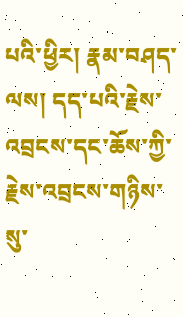པའི་ཕྱིར། རྣམ་བཤད་ལས། དད་པའི་རྗེས་འབྲངས་དང་ཆོས་ཀྱི་རྗེས་འབྲངས་གཉིས་སུ་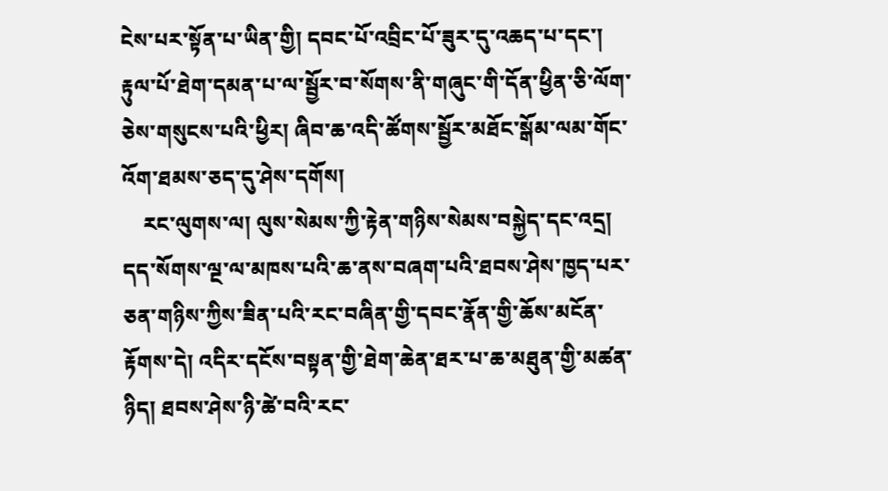ངེས་པར་སྟོན་པ་ཡིན་གྱི། དབང་པོ་འབྲིང་པོ་ཟུར་དུ་འཆད་པ་དང་། རྟུལ་པོ་ཐེག་དམན་པ་ལ་སྦྱོར་བ་སོགས་ནི་གཞུང་གི་དོན་ཕྱིན་ཅི་ལོག་ཅེས་གསུངས་པའི་ཕྱིར། ཞིབ་ཆ་འདི་ཚོགས་སྦྱོར་མཐོང་སྒོམ་ལམ་གོང་འོག་ཐམས་ཅད་དུ་ཤེས་དགོས།
    རང་ལུགས་ལ། ལུས་སེམས་ཀྱི་རྟེན་གཉིས་སེམས་བསྐྱེད་དང་འདྲ། དད་སོགས་ལྔ་ལ་མཁས་པའི་ཆ་ནས་བཞག་པའི་ཐབས་ཤེས་ཁྱད་པར་ཅན་གཉིས་ཀྱིས་ཟིན་པའི་རང་བཞིན་གྱི་དབང་རྣོན་གྱི་ཆོས་མངོན་རྟོགས་དེ། འདིར་དངོས་བསྟན་གྱི་ཐེག་ཆེན་ཐར་པ་ཆ་མཐུན་གྱི་མཚན་ཉིད། ཐབས་ཤེས་ཉི་ཚེ་བའི་རང་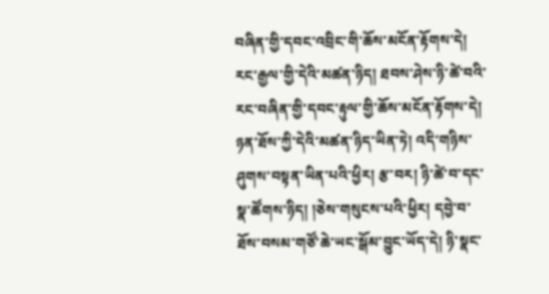བཞིན་གྱི་དབང་འབྲིང་གི་ཆོས་མངོན་རྟོགས་དེ། རང་རྒྱལ་གྱི་དེའི་མཚན་ཉིད། ཐབས་ཤེས་ཉི་ཚེ་བའི་རང་བཞིན་གྱི་དབང་རྟུལ་གྱི་ཆོས་མངོན་རྟོགས་དེ། ཉན་ཐོས་ཀྱི་དེའི་མཚན་ཉིད་ཡིན་ཏེ། འདི་གཉིས་ཤུགས་བསྟན་ཡིན་པའི་ཕྱིར། རྩ་བར། ཉི་ཚེ་བ་དང་སྣ་ཚོགས་ཉིད། །ཅེས་གསུངས་པའི་ཕྱིར། དབྱེ་བ་ཐོས་བསམ་གཙོ་ཆེ་ཡང་སྒོམ་བྱུང་ཡོད་དེ། ཉི་སྣང་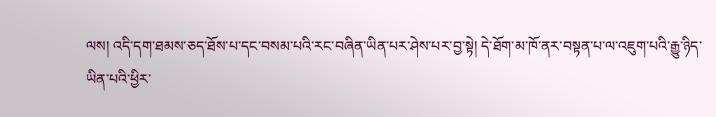ལས། འདི་དག་ཐམས་ཅད་ཐོས་པ་དང་བསམ་པའི་རང་བཞིན་ཡིན་པར་ཤེས་པར་བྱ་སྟེ། དེ་ཐོག་མ་ཁོ་ནར་བསྟན་པ་ལ་འཇུག་པའི་རྒྱུ་ཉིད་ཡིན་པའི་ཕྱིར་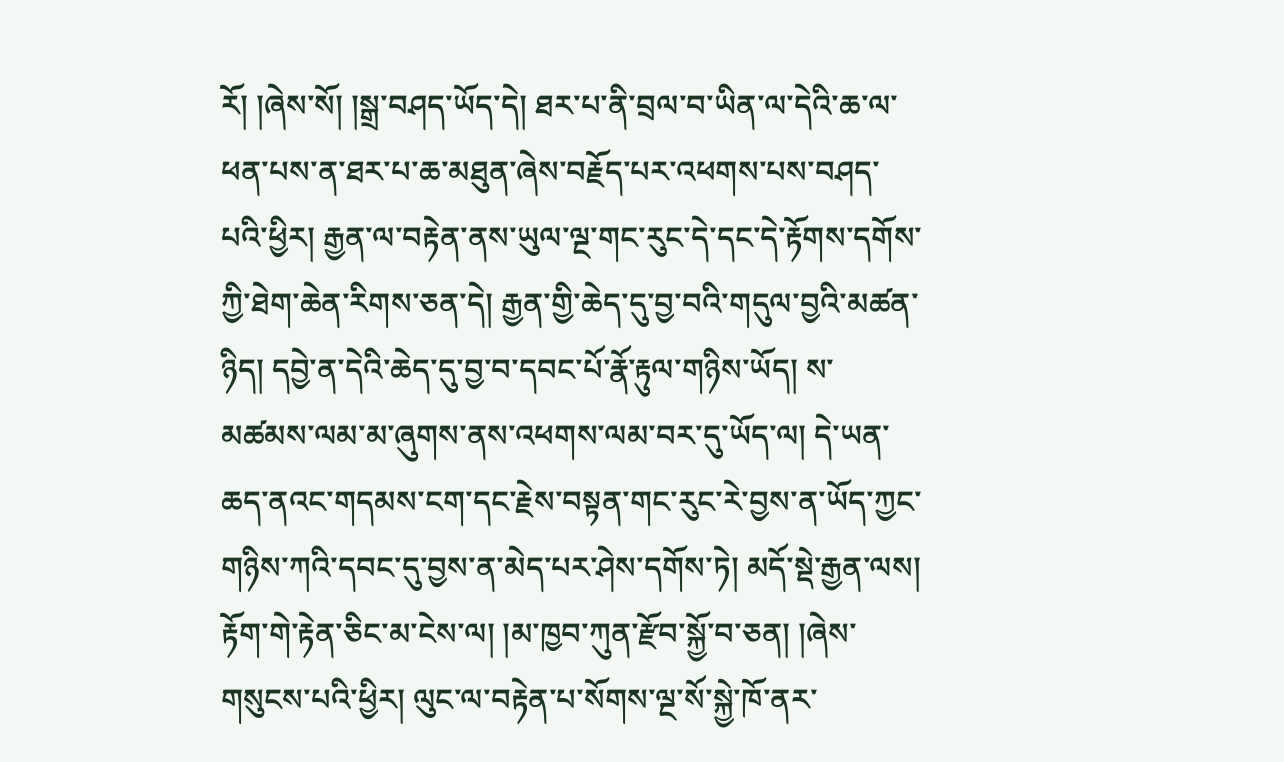རོ། །ཞེས་སོ། །སྒྲ་བཤད་ཡོད་དེ། ཐར་པ་ནི་བྲལ་བ་ཡིན་ལ་དེའི་ཆ་ལ་ཕན་པས་ན་ཐར་པ་ཆ་མཐུན་ཞེས་བརྗོད་པར་འཕགས་པས་བཤད་པའི་ཕྱིར། རྒྱན་ལ་བརྟེན་ནས་ཡུལ་ལྔ་གང་རུང་དེ་དང་དེ་རྟོགས་དགོས་ཀྱི་ཐེག་ཆེན་རིགས་ཅན་དེ། རྒྱན་གྱི་ཆེད་དུ་བྱ་བའི་གདུལ་བྱའི་མཚན་ཉིད། དབྱེ་ན་དེའི་ཆེད་དུ་བྱ་བ་དབང་པོ་རྣོ་རྟུལ་གཉིས་ཡོད། ས་མཚམས་ལམ་མ་ཞུགས་ནས་འཕགས་ལམ་བར་དུ་ཡོད་ལ། དེ་ཡན་ཆད་ནའང་གདམས་ངག་དང་རྗེས་བསྟན་གང་རུང་རེ་བྱས་ན་ཡོད་ཀྱང་གཉིས་ཀའི་དབང་དུ་བྱས་ན་མེད་པར་ཤེས་དགོས་ཏེ། མདོ་སྡེ་རྒྱན་ལས། རྟོག་གེ་རྟེན་ཅིང་མ་ངེས་ལ། །མ་ཁྱབ་ཀུན་རྫོབ་སྐྱོ་བ་ཅན། །ཞེས་གསུངས་པའི་ཕྱིར། ལུང་ལ་བརྟེན་པ་སོགས་ལྔ་སོ་སྐྱེ་ཁོ་ནར་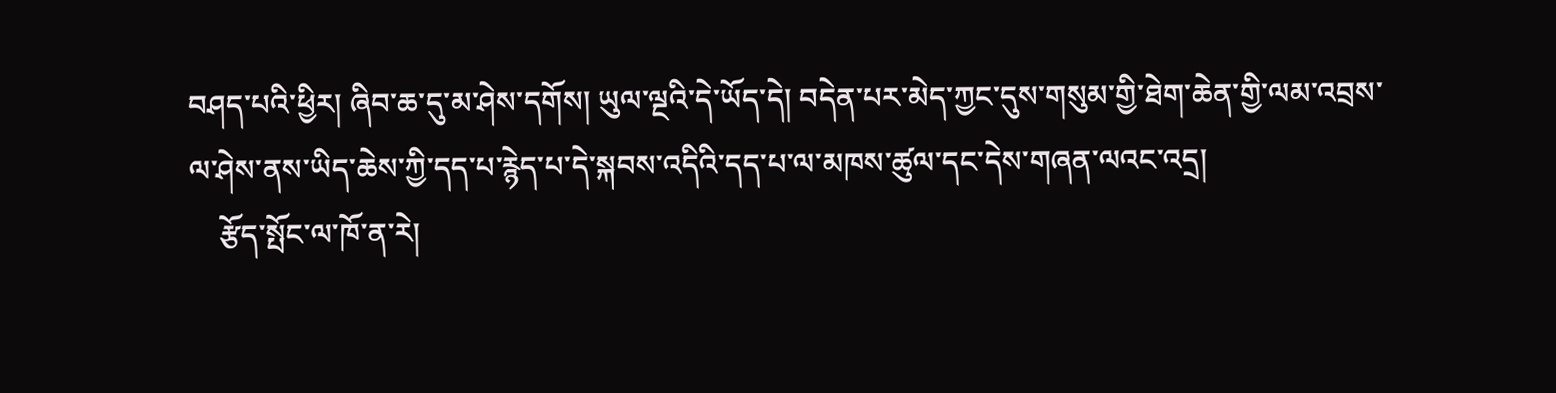བཤད་པའི་ཕྱིར། ཞིབ་ཆ་དུ་མ་ཤེས་དགོས། ཡུལ་ལྔའི་དེ་ཡོད་དེ། བདེན་པར་མེད་ཀྱང་དུས་གསུམ་གྱི་ཐེག་ཆེན་གྱི་ལམ་འབྲས་ལ་ཤེས་ནས་ཡིད་ཆེས་ཀྱི་དད་པ་རྙེད་པ་དེ་སྐབས་འདིའི་དད་པ་ལ་མཁས་ཚུལ་དང་དེས་གཞན་ལའང་འདྲ།
    རྩོད་སྤོང་ལ་ཁོ་ན་རེ།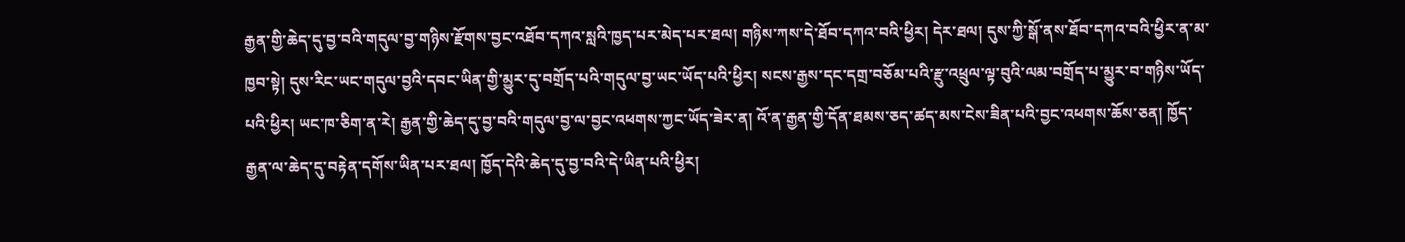རྒྱན་གྱི་ཆེད་དུ་བྱ་བའི་གདུལ་བྱ་གཉིས་རྫོགས་བྱང་འཐོབ་དཀའ་སླའི་ཁྱད་པར་མེད་པར་ཐལ། གཉིས་ཀས་དེ་ཐོབ་དཀའ་བའི་ཕྱིར། དེར་ཐལ། དུས་ཀྱི་སྒོ་ནས་ཐོབ་དཀའ་བའི་ཕྱིར་ན་མ་ཁྱབ་སྟེ། དུས་རིང་ཡང་གདུལ་བྱའི་དབང་ཡིན་གྱི་མྱུར་དུ་བགྲོད་པའི་གདུལ་བྱ་ཡང་ཡོད་པའི་ཕྱིར། སངས་རྒྱས་དང་དགྲ་བཅོམ་པའི་རྫུ་འཕྲུལ་ལྟ་བུའི་ལམ་བགྲོད་པ་མྱུར་བ་གཉིས་ཡོད་པའི་ཕྱིར། ཡང་ཁ་ཅིག་ན་རེ། རྒྱན་གྱི་ཆེད་དུ་བྱ་བའི་གདུལ་བྱ་ལ་བྱང་འཕགས་ཀྱང་ཡོད་ཟེར་ན། འོ་ན་རྒྱན་གྱི་དོན་ཐམས་ཅད་ཚད་མས་ངེས་ཟིན་པའི་བྱང་འཕགས་ཆོས་ཅན། ཁྱོད་རྒྱན་ལ་ཆེད་དུ་བརྟེན་དགོས་ཡིན་པར་ཐལ། ཁྱོད་དེའི་ཆེད་དུ་བྱ་བའི་དེ་ཡིན་པའི་ཕྱིར།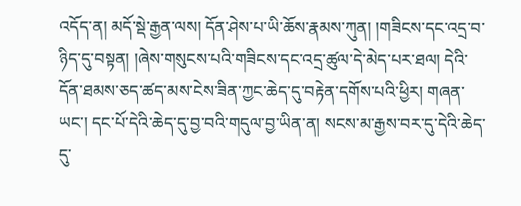འདོད་ན། མདོ་སྡེ་རྒྱན་ལས། དོན་ཤེས་པ་ཡི་ཆོས་རྣམས་ཀུན། །གཟིངས་དང་འདྲ་བ་ཉིད་དུ་བསྟན། །ཞེས་གསུངས་པའི་གཟིངས་དང་འདྲ་ཚུལ་དེ་མེད་པར་ཐལ། དེའི་དོན་ཐམས་ཅད་ཚད་མས་ངེས་ཟིན་ཀྱང་ཆེད་དུ་བརྟེན་དགོས་པའི་ཕྱིར། གཞན་ཡང་། དང་པོ་དེའི་ཆེད་དུ་བྱ་བའི་གདུལ་བྱ་ཡིན་ན། སངས་མ་རྒྱས་བར་དུ་དེའི་ཆེད་དུ་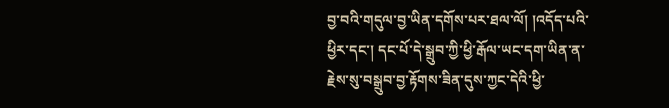བྱ་བའི་གདུལ་བྱ་ཡིན་དགོས་པར་ཐལ་ལོ། །འདོད་པའི་ཕྱིར་དང་། དང་པོ་དེ་སྒྲུབ་ཀྱི་ཕྱི་རྒོལ་ཡང་དག་ཡིན་ན་རྗེས་སུ་བསྒྲུབ་བྱ་རྟོགས་ཟིན་དུས་ཀྱང་དེའི་ཕྱི་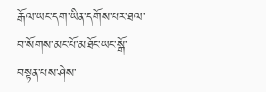རྒོལ་ཡང་དག་ཡིན་དགོས་པར་ཐལ་བ་སོགས་མང་པོ་མཐོང་ཡང་སྒོ་བསྟན་པས་ཤེས་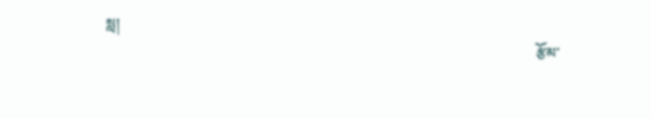སླ།
                                                                                                                      རྩོམ་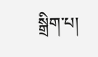སྒྲིག་པ།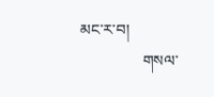མང་ར་བ།
                གསལ་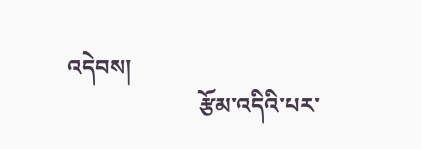འདེབས།
                       རྩོམ་འདིའི་པར་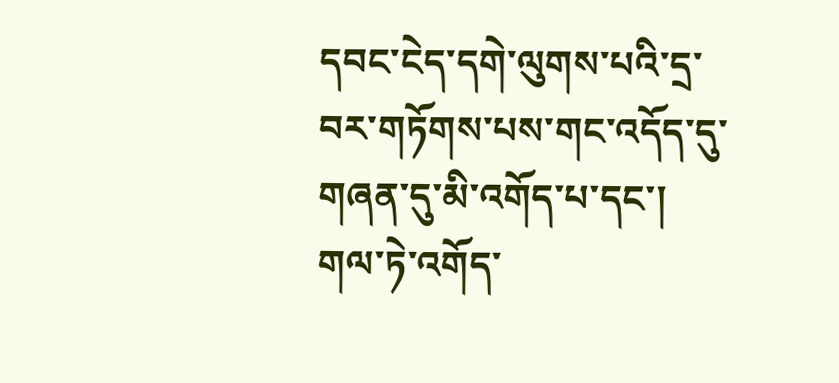དབང་ངེད་དགེ་ལུགས་པའི་དྲ་བར་གཏོགས་པས་གང་འདོད་དུ་གཞན་དུ་མི་འགོད་པ་དང་། གལ་ཏེ་འགོད་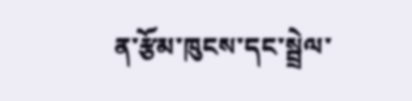ན་རྩོམ་ཁུངས་དང་སྦྲེལ་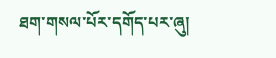ཐག་གསལ་པོར་དགོད་པར་ཞུ།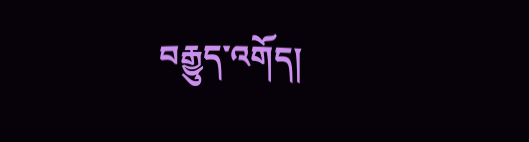བརྒྱུད་འགོད།